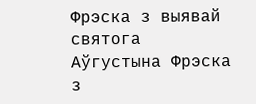Фрэска з выявай святога Аўгустына Фрэска з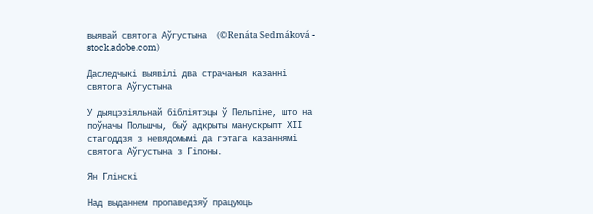выявай святога Аўгустына  (©Renáta Sedmáková - stock.adobe.com)

Даследчыкі выявілі два страчаныя казанні святога Аўгустына

У дыяцэзіяльнай бібліятэцы ў Пельпіне, што на поўначы Польшчы, быў адкрыты манускрыпт ХІІ стагоддзя з невядомымі да гэтага казаннямі святога Аўгустына з Гіпоны.

Ян Глінскі

Над выданнем пропаведзяў працуюць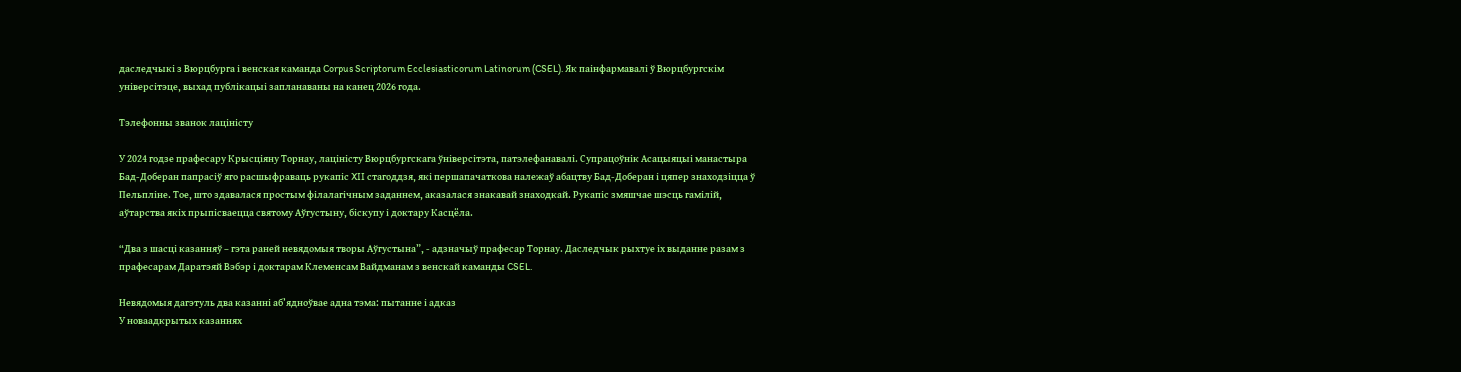даследчыкі з Вюрцбурга і венская каманда Corpus Scriptorum Ecclesiasticorum Latinorum (CSEL). Як паінфармавалі ў Вюрцбургскім універсітэце, выхад публікацыі запланаваны на канец 2026 года.

Тэлефонны званок лаціністу

У 2024 годзе прафесару Крысціяну Торнау, лаціністу Вюрцбургскага ўніверсітэта, патэлефанавалі. Супрацоўнік Асацыяцыі манастыра Бад-Доберан папрасіў яго расшыфраваць рукапіс XII стагоддзя, які першапачаткова належаў абацтву Бад-Доберан і цяпер знаходзіцца ў Пельпліне. Тое, што здавалася простым філалагічным заданнем, аказалася знакавай знаходкай. Рукапіс змяшчае шэсць гамілій, аўтарства якіх прыпісваецца святому Аўгустыну, біскупу і доктару Касцёла.

“Два з шасці казанняў – гэта раней невядомыя творы Аўгустына”, - адзначыў прафесар Торнау. Даследчык рыхтуе іх выданне разам з прафесарам Даратэяй Вэбэр і доктарам Клеменсам Вайдманам з венскай каманды CSEL.

Невядомыя дагэтуль два казанні аб’ядноўвае адна тэма: пытанне і адказ
У новаадкрытых казаннях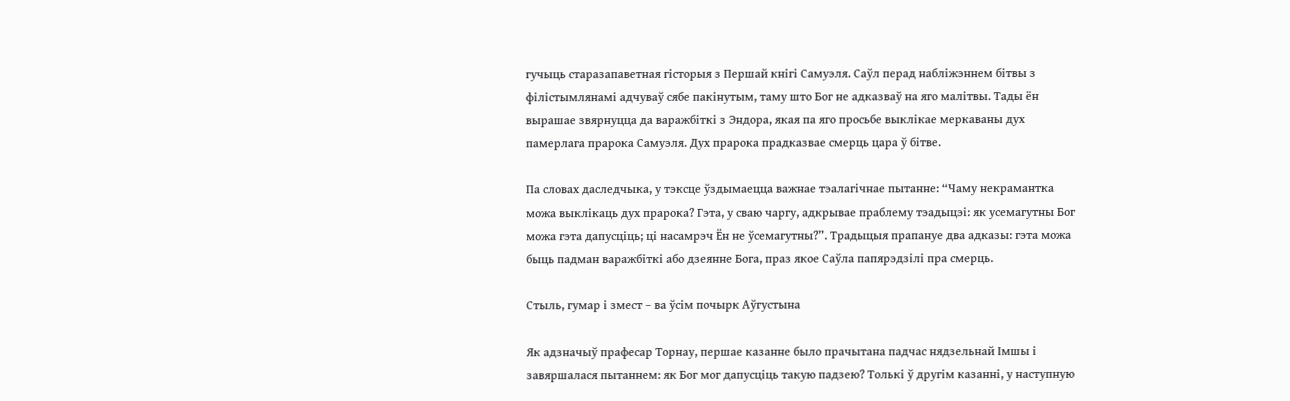гучыць старазапаветная гісторыя з Першай кнігі Самуэля. Саўл перад набліжэннем бітвы з філістымлянамі адчуваў сябе пакінутым, таму што Бог не адказваў на яго малітвы. Тады ён вырашае звярнуцца да варажбіткі з Эндора, якая па яго просьбе выклікае меркаваны дух памерлага прарока Самуэля. Дух прарока прадказвае смерць цара ў бітве.

Па словах даследчыка, у тэксце ўздымаецца важнае тэалагічнае пытанне: “Чаму некрамантка можа выклікаць дух прарока? Гэта, у сваю чаргу, адкрывае праблему тэадыцэі: як усемагутны Бог можа гэта дапусціць; ці насамрэч Ён не ўсемагутны?”. Традыцыя прапануе два адказы: гэта можа быць падман варажбіткі або дзеянне Бога, праз якое Саўла папярэдзілі пра смерць.

Стыль, гумар і змест – ва ўсім почырк Аўгустына

Як адзначыў прафесар Торнау, першае казанне было прачытана падчас нядзельнай Імшы і завяршалася пытаннем: як Бог мог дапусціць такую падзею? Толькі ў другім казанні, у наступную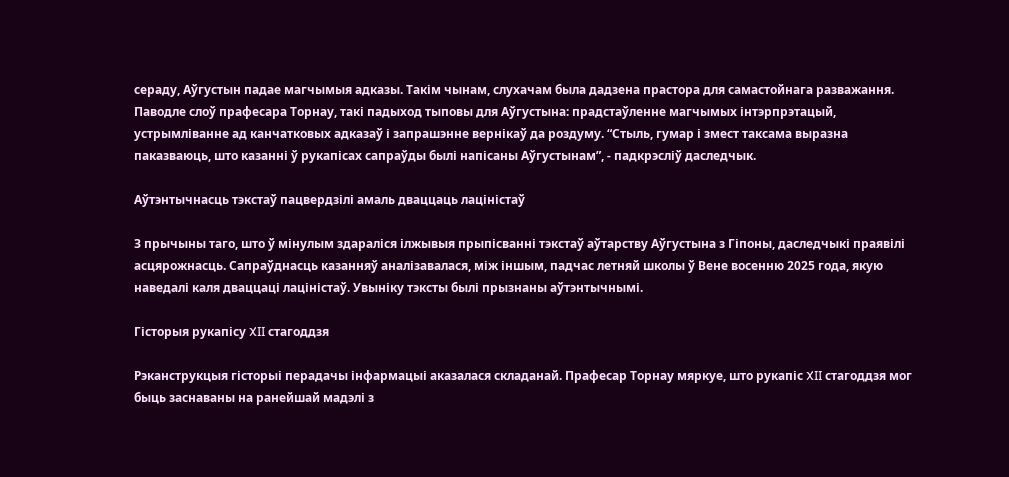сераду, Аўгустын падае магчымыя адказы. Такім чынам, слухачам была дадзена прастора для самастойнага разважання. Паводле слоў прафесара Торнау, такі падыход тыповы для Аўгустына: прадстаўленне магчымых інтэрпрэтацый, устрымліванне ад канчатковых адказаў і запрашэнне вернікаў да роздуму. “Стыль, гумар і змест таксама выразна паказваюць, што казанні ў рукапісах сапраўды былі напісаны Аўгустынам”, - падкрэсліў даследчык.

Аўтэнтычнасць тэкстаў пацвердзілі амаль дваццаць лаціністаў

З прычыны таго, што ў мінулым здараліся ілжывыя прыпісванні тэкстаў аўтарству Аўгустына з Гіпоны, даследчыкі праявілі асцярожнасць. Сапраўднасць казанняў аналізавалася, між іншым, падчас летняй школы ў Вене восенню 2025 года, якую наведалі каля дваццаці лаціністаў. Увыніку тэксты былі прызнаны аўтэнтычнымі.

Гісторыя рукапісу XII стагоддзя

Рэканструкцыя гісторыі перадачы інфармацыі аказалася складанай. Прафесар Торнау мяркуе, што рукапіс XII стагоддзя мог быць заснаваны на ранейшай мадэлі з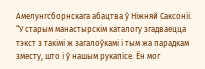Амелунгсборнскага абацтва ў Ніжняй Саксоніі. “У старым манастырскім каталогу згадваецца тэкст з такімі ж загалоўкамі і тым жа парадкам зместу, што і ў нашым рукапісе. Ён мог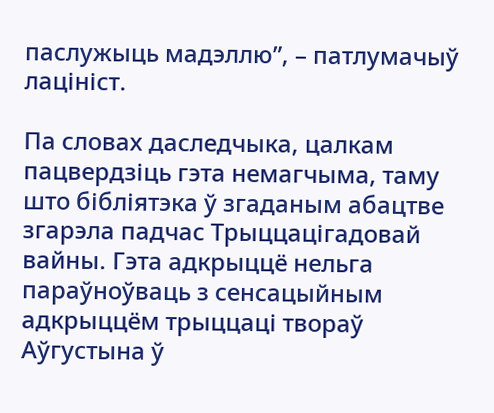паслужыць мадэллю”, – патлумачыў лацініст.

Па словах даследчыка, цалкам пацвердзіць гэта немагчыма, таму што бібліятэка ў згаданым абацтве згарэла падчас Трыццацігадовай вайны. Гэта адкрыццё нельга параўноўваць з сенсацыйным адкрыццём трыццаці твораў Аўгустына ў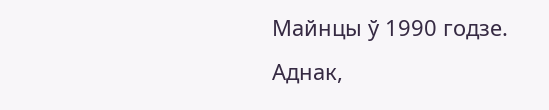Майнцы ў 1990 годзе. Аднак,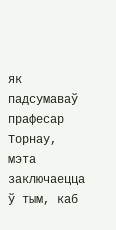як падсумаваў прафесар Торнау, мэта заключаецца ў тым, каб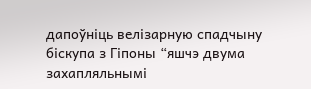дапоўніць велізарную спадчыну біскупа з Гіпоны “яшчэ двума захапляльнымі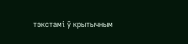тэкстамі ў крытычным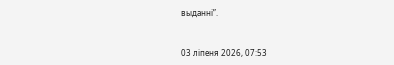выданні”.


03 ліпеня 2026, 07:53